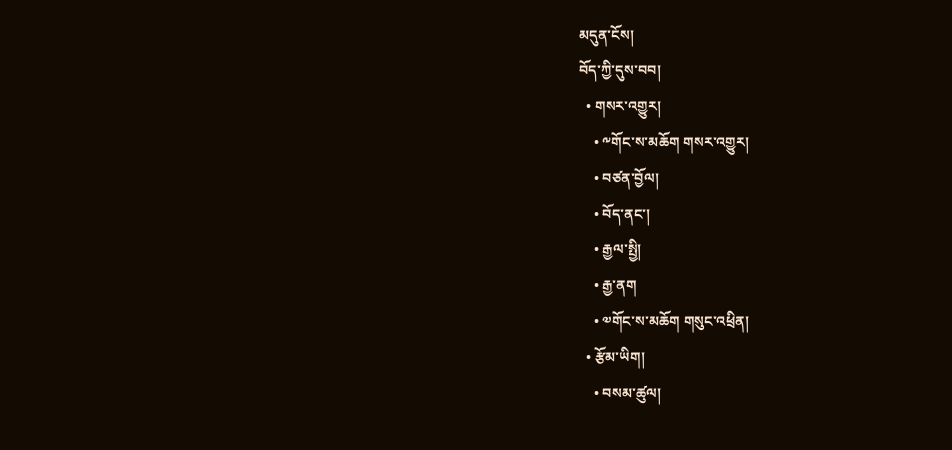མདུན་ངོས།
བོད་ཀྱི་དུས་བབ།
  • གསར་འགྱུར།
    • ༸གོང་ས་མཆོག གསར་འགྱུར།
    • བཙན་བྱོལ།
    • བོད་ནང་།
    • རྒྱལ་སྤྱི།
    • རྒྱ་ནག
    • ༧གོང་ས་མཆོག གསུང་འཕྲིན།
  • རྩོམ་ཡིག།
    • བསམ་ཚུལ།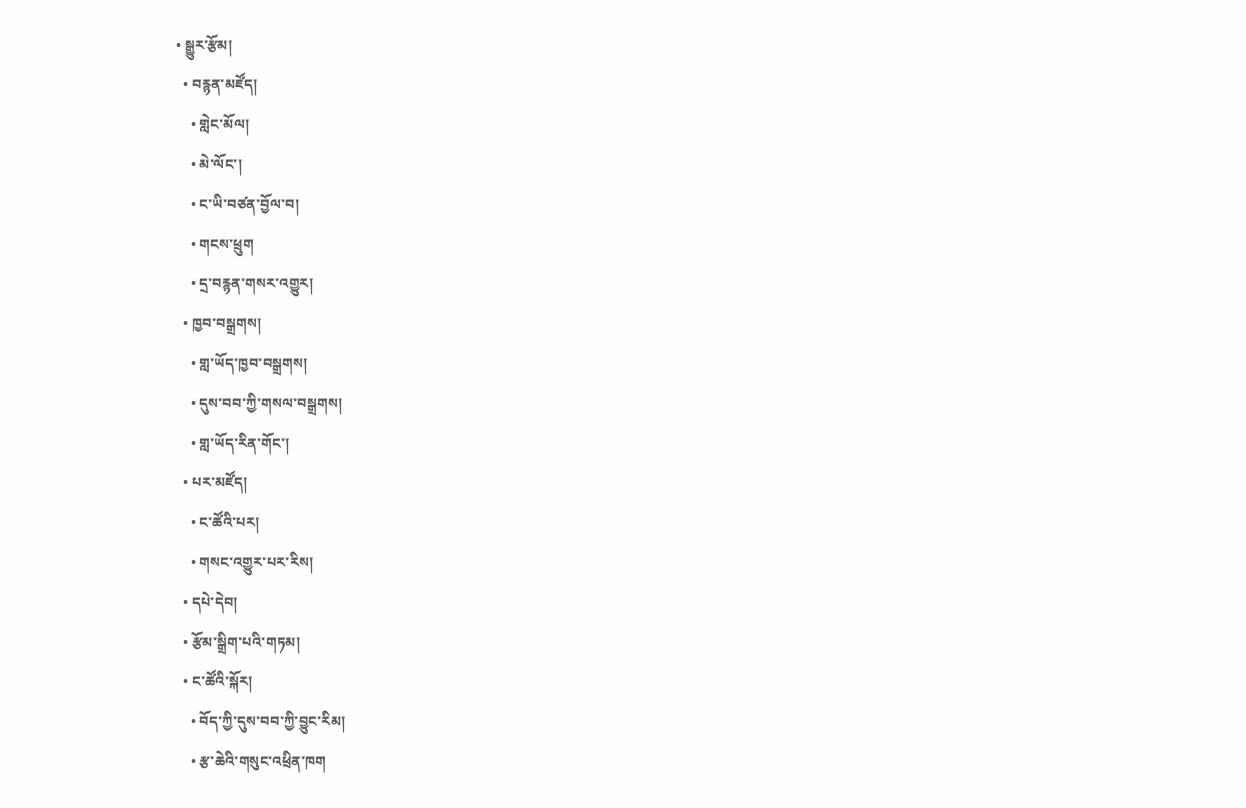• སྒྱུར་རྩོམ།
  • བརྙན་མཛོད།
    • གླེང་མོལ།
    • མེ་ལོང་།
    • ང་ཡི་བཙན་བྱོལ་བ།
    • གངས་ཕྲུག
    • དྲ་བརྙན་གསར་འགྱུར།
  • ཁྱབ་བསྒྲགས།
    • གླ་ཡོད་ཁྱབ་བསྒྲགས།
    • དུས་བབ་ཀྱི་གསལ་བསྒྲགས།
    • གླ་ཡོད་རིན་གོང་།
  • པར་མཛོད།
    • ང་ཚོའི་པར།
    • གསང་འགྱུར་པར་རིས།
  • དཔེ་དེབ།
  • རྩོམ་སྒྲིག་པའི་གཏམ།
  • ང་ཚོའི་སྐོར།
    • བོད་ཀྱི་དུས་བབ་ཀྱི་བྱུང་རིམ།
    • རྩ་ཆེའི་གསུང་འཕྲིན་ཁག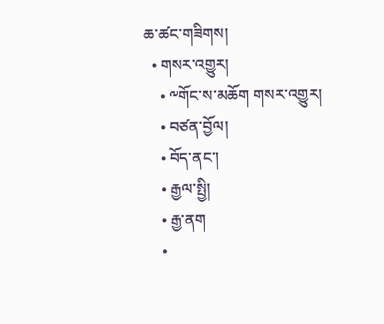ཆ་ཚང་གཟིགས།
  • གསར་འགྱུར།
    • ༸གོང་ས་མཆོག གསར་འགྱུར།
    • བཙན་བྱོལ།
    • བོད་ནང་།
    • རྒྱལ་སྤྱི།
    • རྒྱ་ནག
    •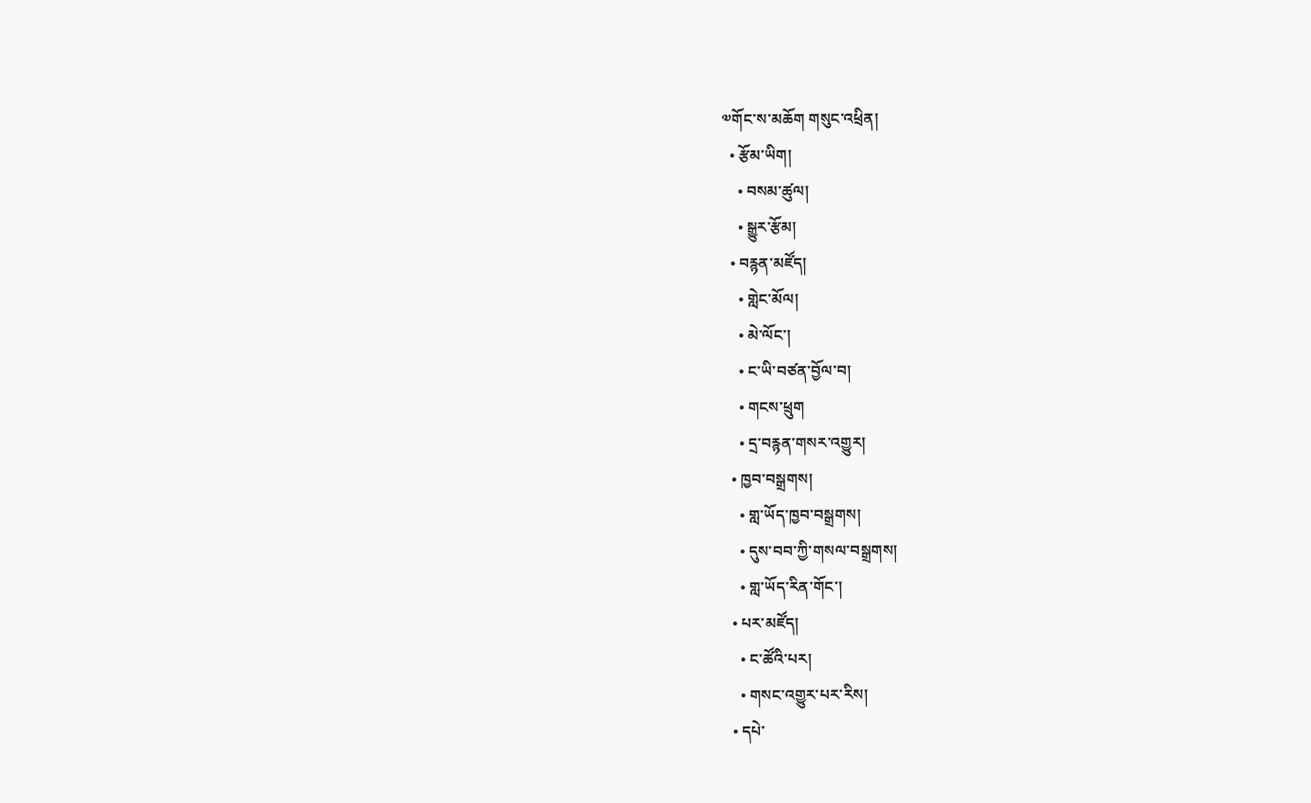༧གོང་ས་མཆོག གསུང་འཕྲིན།
  • རྩོམ་ཡིག།
    • བསམ་ཚུལ།
    • སྒྱུར་རྩོམ།
  • བརྙན་མཛོད།
    • གླེང་མོལ།
    • མེ་ལོང་།
    • ང་ཡི་བཙན་བྱོལ་བ།
    • གངས་ཕྲུག
    • དྲ་བརྙན་གསར་འགྱུར།
  • ཁྱབ་བསྒྲགས།
    • གླ་ཡོད་ཁྱབ་བསྒྲགས།
    • དུས་བབ་ཀྱི་གསལ་བསྒྲགས།
    • གླ་ཡོད་རིན་གོང་།
  • པར་མཛོད།
    • ང་ཚོའི་པར།
    • གསང་འགྱུར་པར་རིས།
  • དཔེ་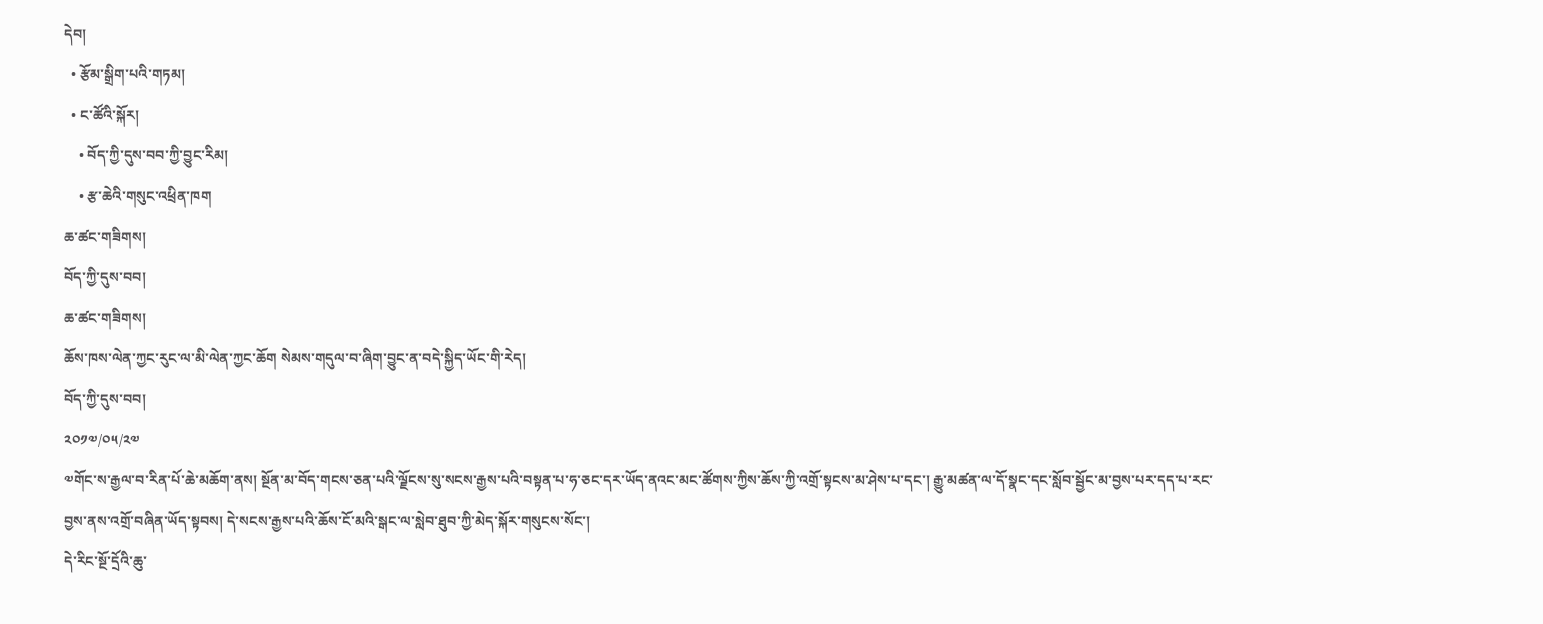དེབ།
  • རྩོམ་སྒྲིག་པའི་གཏམ།
  • ང་ཚོའི་སྐོར།
    • བོད་ཀྱི་དུས་བབ་ཀྱི་བྱུང་རིམ།
    • རྩ་ཆེའི་གསུང་འཕྲིན་ཁག
ཆ་ཚང་གཟིགས།
བོད་ཀྱི་དུས་བབ།
ཆ་ཚང་གཟིགས།
ཆོས་ཁས་ལེན་ཀྱང་རུང་ལ་མི་ལེན་ཀྱང་ཆོག སེམས་གདུལ་བ་ཞིག་བྱུང་ན་བདེ་སྐྱིད་ཡོང་གི་རེད།
བོད་ཀྱི་དུས་བབ།
༢༠༡༧/༠༥/༢༧
༧གོང་ས་རྒྱལ་བ་རིན་པོ་ཆེ་མཆོག་ནས། སྔོན་མ་བོད་གངས་ཅན་པའི་ལྗོངས་སུ་སངས་རྒྱས་པའི་བསྟན་པ་ཧ་ཅང་དར་ཡོད་ནའང་མང་ཚོགས་ཀྱིས་ཆོས་ཀྱི་འགྲོ་སྟངས་མ་ཤེས་པ་དང་། རྒྱུ་མཚན་ལ་དོ་སྣང་དང་སློབ་སྦྱོང་མ་བྱས་པར་དད་པ་རང་བྱས་ནས་འགྲོ་བཞིན་ཡོད་སྟབས། དེ་སངས་རྒྱས་པའི་ཆོས་ངོ་མའི་སྒང་ལ་སླེབ་ཐུབ་ཀྱི་མེད་སྐོར་གསུངས་སོང་།
དེ་རིང་སྔོ་དྲོའི་ཆུ་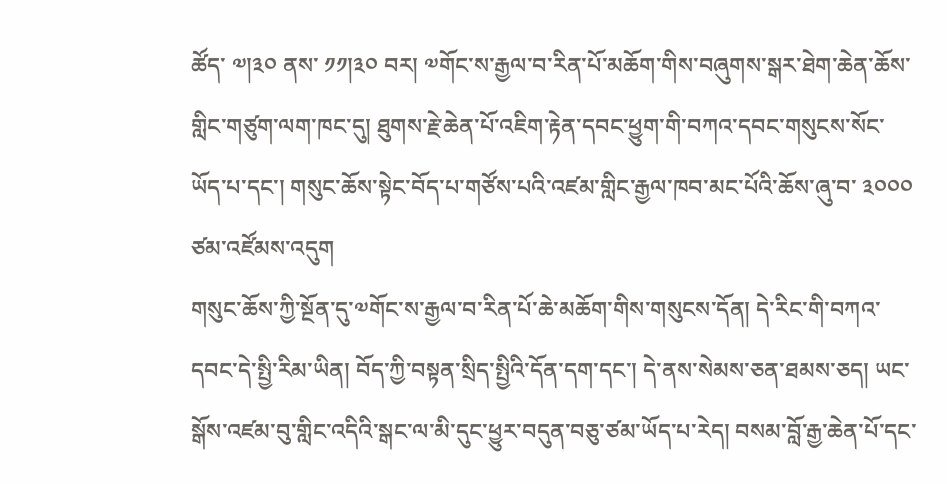ཚོད་ ༧།༣༠ ནས་ ༡༡།༣༠ བར། ༧གོང་ས་རྒྱལ་བ་རིན་པོ་མཆོག་གིས་བཞུགས་སྒར་ཐེག་ཆེན་ཆོས་གླིང་གཙུག་ལག་ཁང་དུ། ཐུགས་རྗེ་ཆེན་པོ་འཇིག་རྟེན་དབང་ཕྱུག་གི་བཀའ་དབང་གསུངས་སོང་ཡོད་པ་དང་། གསུང་ཆོས་སྟེང་བོད་པ་གཙོས་པའི་འཛམ་གླིང་རྒྱལ་ཁབ་མང་པོའི་ཆོས་ཞུ་བ་ ༣༠༠༠ ཙམ་འཛོམས་འདུག
གསུང་ཆོས་ཀྱི་སྔོན་དུ་༧གོང་ས་རྒྱལ་བ་རིན་པོ་ཆེ་མཆོག་གིས་གསུངས་དོན། དེ་རིང་གི་བཀའ་དབང་དེ་སྤྱི་རིམ་ཡིན། བོད་ཀྱི་བསྟན་སྲིད་སྤྱིའི་དོན་དག་དང་། དེ་ནས་སེམས་ཅན་ཐམས་ཅད། ཡང་སྒོས་འཛམ་བུ་གླིང་འདིའི་སྒང་ལ་མི་དུང་ཕྱུར་བདུན་བཅུ་ཙམ་ཡོད་པ་རེད། བསམ་བློ་རྒྱ་ཆེན་པོ་དང་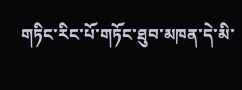གཏིང་རིང་པོ་གཏོང་ཐུབ་མཁན་དེ་མི་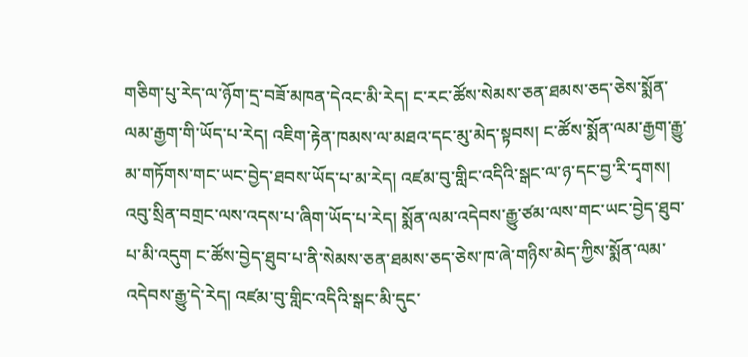གཅིག་པུ་རེད་ལ་ཉོག་དྲ་བཟོ་མཁན་དེའང་མི་རེད། ང་རང་ཚོས་སེམས་ཅན་ཐམས་ཅད་ཅེས་སྨོན་ལམ་རྒྱག་གི་ཡོད་པ་རེད། འཇིག་རྟེན་ཁམས་ལ་མཐའ་དང་མུ་མེད་སྟབས། ང་ཚོས་སྨོན་ལམ་རྒྱག་རྒྱུ་མ་གཏོགས་གང་ཡང་བྱེད་ཐབས་ཡོད་པ་མ་རེད། འཛམ་བུ་གླིང་འདིའི་སྒང་ལ་ཉ་དང་བྱ་རི་དྭགས། འབུ་སྲིན་བགྲང་ལས་འདས་པ་ཞིག་ཡོད་པ་རེད། སྨོན་ལམ་འདེབས་རྒྱུ་ཙམ་ལས་གང་ཡང་བྱེད་ཐུབ་པ་མི་འདུག ང་ཚོས་བྱེད་ཐུབ་པ་ནི་སེམས་ཅན་ཐམས་ཅད་ཅེས་ཁ་ཞེ་གཉིས་མེད་ཀྱིས་སྨོན་ལམ་འདེབས་རྒྱུ་དེ་རེད། འཛམ་བུ་གླིང་འདིའི་སྒང་མི་དུང་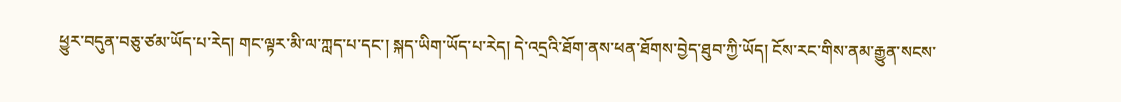ཕྱུར་བདུན་བཅུ་ཙམ་ཡོད་པ་རེད། གང་ལྟར་མི་ལ་ཀླད་པ་དང་། སྐད་ཡིག་ཡོད་པ་རེད། དེ་འདྲའི་ཐོག་ནས་ཕན་ཐོགས་བྱེད་ཐུབ་ཀྱི་ཡོད། ངོས་རང་གིས་ནམ་རྒྱུན་སངས་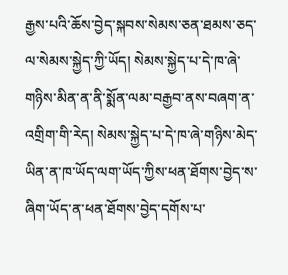རྒྱས་པའི་ཆོས་བྱེད་སྐབས་སེམས་ཅན་ཐམས་ཅད་ལ་སེམས་སྐྱེད་ཀྱི་ཡོད། སེམས་སྐྱེད་པ་དེ་ཁ་ཞེ་གཉིས་མིན་ན་ནི་སྨོན་ལམ་བརྒྱབ་ནས་བཞག་ན་འགྲིག་གི་རེད། སེམས་སྐྱེད་པ་དེ་ཁ་ཞེ་གཉིས་མེད་ཡིན་ན་ཁ་ཡོད་ལག་ཡོད་ཀྱིས་ཕན་ཐོགས་བྱེད་ས་ཞིག་ཡོད་ན་ཕན་ཐོགས་བྱེད་དགོས་པ་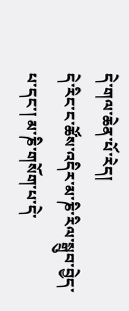དེ་གལ་ཆེན་པོ་རེད།
དེ་རིང་ང་ཚོས་འདིར་མ་ཎི་རིལ་སྒྲུབ་བྱེད་པ་དང་། མ་ཎི་གསོག་པ་དེ་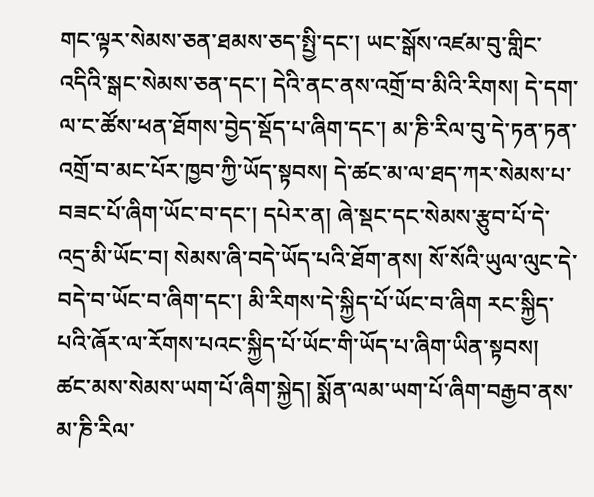གང་ལྟར་སེམས་ཅན་ཐམས་ཅད་སྤྱི་དང་། ཡང་སྒོས་འཛམ་བུ་གླིང་འདིའི་སྒང་སེམས་ཅན་དང་། དེའི་ནང་ནས་འགྲོ་བ་མིའི་རིགས། དེ་དག་ལ་ང་ཚོས་ཕན་ཐོགས་བྱེད་སྡོད་པ་ཞིག་དང་། མ་ཎི་རིལ་བུ་དེ་ཏན་ཏན་འགྲོ་བ་མང་པོར་ཁྱབ་ཀྱི་ཡོད་སྟབས། དེ་ཚང་མ་ལ་ཐད་ཀར་སེམས་པ་བཟང་པོ་ཞིག་ཡོང་བ་དང་། དཔེར་ན། ཞེ་སྡང་དང་སེམས་རྩུབ་པོ་དེ་འདྲ་མི་ཡོང་བ། སེམས་ཞི་བདེ་ཡོད་པའི་ཐོག་ནས། སོ་སོའི་ཡུལ་ལུང་དེ་བདེ་བ་ཡོང་བ་ཞིག་དང་། མི་རིགས་དེ་སྐྱིད་པོ་ཡོང་བ་ཞིག རང་སྐྱིད་པའི་ཞོར་ལ་རོགས་པའང་སྐྱིད་པོ་ཡོང་གི་ཡོད་པ་ཞིག་ཡིན་སྟབས། ཚང་མས་སེམས་ཡག་པོ་ཞིག་སྐྱེད། སྨོན་ལམ་ཡག་པོ་ཞིག་བརྒྱབ་ནས་མ་ཎི་རིལ་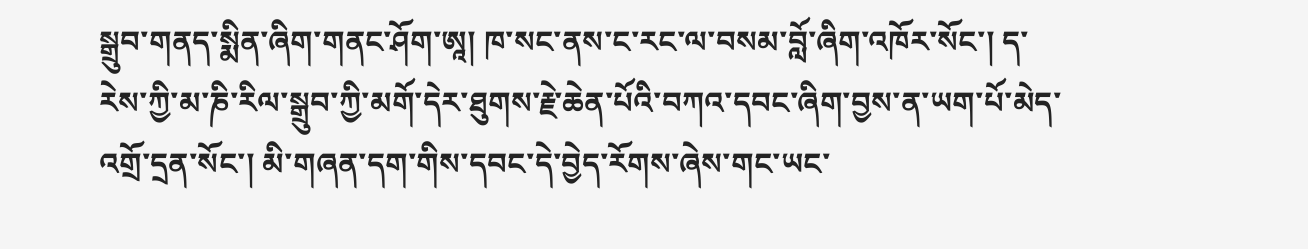སྒྲུབ་གནད་སྨིན་ཞིག་གནང་ཤོག་ཨཱ། ཁ་སང་ནས་ང་རང་ལ་བསམ་བློ་ཞིག་འཁོར་སོང་། ད་རེས་ཀྱི་མ་ཎི་རིལ་སྒྲུབ་ཀྱི་མགོ་དེར་ཐུགས་རྗེ་ཆེན་པོའི་བཀའ་དབང་ཞིག་བྱས་ན་ཡག་པོ་མེད་འགྲོ་དྲན་སོང་། མི་གཞན་དག་གིས་དབང་དེ་བྱེད་རོགས་ཞེས་གང་ཡང་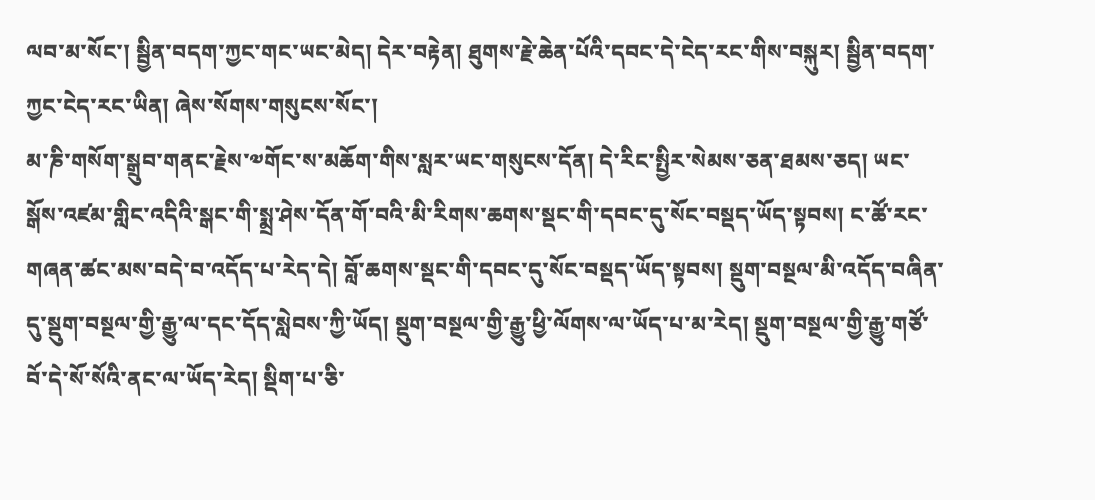ལབ་མ་སོང་། སྦྱིན་བདག་ཀྱང་གང་ཡང་མེད། དེར་བརྟེན། ཐུགས་རྗེ་ཆེན་པོའི་དབང་དེ་ངེད་རང་གིས་བསྐུར། སྦྱིན་བདག་ཀྱང་ངེད་རང་ཡིན། ཞེས་སོགས་གསུངས་སོང་།
མ་ཎི་གསོག་སྒྲུབ་གནང་རྗེས་༧གོང་ས་མཆོག་གིས་སླར་ཡང་གསུངས་དོན། དེ་རིང་སྤྱིར་སེམས་ཅན་ཐམས་ཅད། ཡང་སྒོས་འཛམ་གླིང་འདིའི་སྒང་གི་སྨྲ་ཤེས་དོན་གོ་བའི་མི་རིགས་ཆགས་སྡང་གི་དབང་དུ་སོང་བསྡད་ཡོད་སྟབས། ང་ཚོ་རང་གཞན་ཚང་མས་བདེ་བ་འདོད་པ་རེད་དེ། བློ་ཆགས་སྡང་གི་དབང་དུ་སོང་བསྡད་ཡོད་སྟབས། སྡུག་བསྔལ་མི་འདོད་བཞིན་དུ་སྡུག་བསྔལ་གྱི་རྒྱུ་ལ་དང་དོད་སླེབས་ཀྱི་ཡོད། སྡུག་བསྔལ་གྱི་རྒྱུ་ཕྱི་ལོགས་ལ་ཡོད་པ་མ་རེད། སྡུག་བསྔལ་གྱི་རྒྱུ་གཙོ་བོ་དེ་སོ་སོའི་ནང་ལ་ཡོད་རེད། སྡིག་པ་ཅི་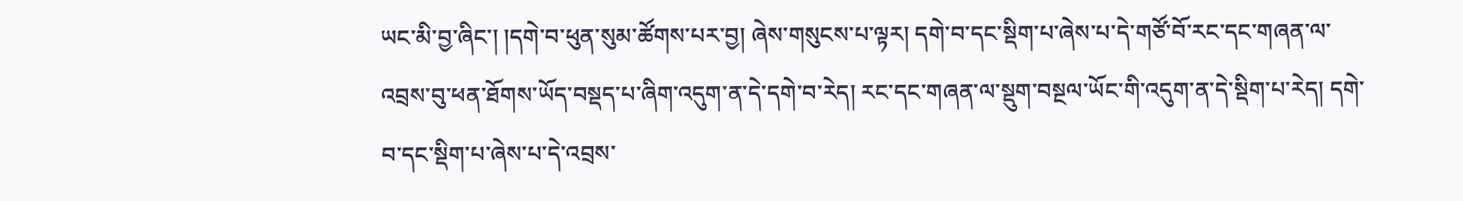ཡང་མི་བྱ་ཞིང་། །དགེ་བ་ཕུན་སུམ་ཚོགས་པར་བྱ། ཞེས་གསུངས་པ་ལྟར། དགེ་བ་དང་སྡིག་པ་ཞེས་པ་དེ་གཙོ་བོ་རང་དང་གཞན་ལ་འབྲས་བུ་ཕན་ཐོགས་ཡོད་བསྡད་པ་ཞིག་འདུག་ན་དེ་དགེ་བ་རེད། རང་དང་གཞན་ལ་སྡུག་བསྔལ་ཡོང་གི་འདུག་ན་དེ་སྡིག་པ་རེད། དགེ་བ་དང་སྡིག་པ་ཞེས་པ་དེ་འབྲས་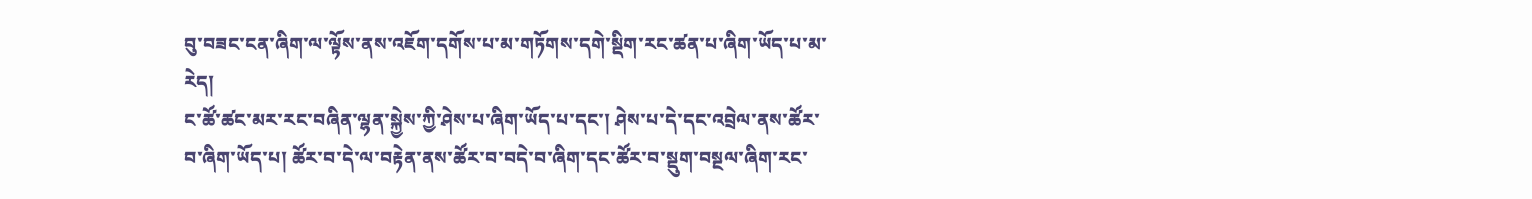བུ་བཟང་ངན་ཞིག་ལ་ལྟོས་ནས་འཇོག་དགོས་པ་མ་གཏོགས་དགེ་སྡིག་རང་ཚན་པ་ཞིག་ཡོད་པ་མ་རེད།
ང་ཚོ་ཚང་མར་རང་བཞིན་ལྷན་སྐྱེས་ཀྱི་ཤེས་པ་ཞིག་ཡོད་པ་དང་། ཤེས་པ་དེ་དང་འབྲེལ་ནས་ཚོར་བ་ཞིག་ཡོད་པ། ཚོར་བ་དེ་ལ་བརྟེན་ནས་ཚོར་བ་བདེ་བ་ཞིག་དང་ཚོར་བ་སྡུག་བསྔལ་ཞིག་རང་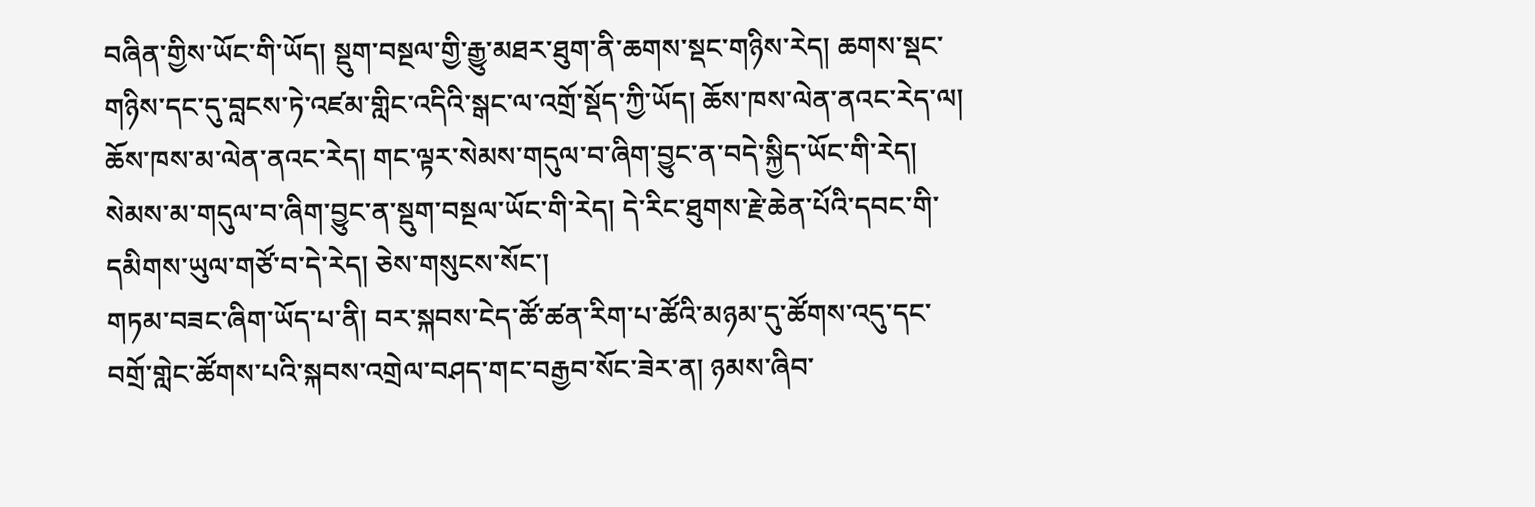བཞིན་གྱིས་ཡོང་གི་ཡོད། སྡུག་བསྔལ་གྱི་རྒྱུ་མཐར་ཐུག་ནི་ཆགས་སྡང་གཉིས་རེད། ཆགས་སྡང་གཉིས་དང་དུ་བླངས་ཏེ་འཛམ་གླིང་འདིའི་སྒང་ལ་འགྲོ་སྡོད་ཀྱི་ཡོད། ཆོས་ཁས་ལེན་ནའང་རེད་ལ། ཆོས་ཁས་མ་ལེན་ནའང་རེད། གང་ལྟར་སེམས་གདུལ་བ་ཞིག་བྱུང་ན་བདེ་སྐྱིད་ཡོང་གི་རེད། སེམས་མ་གདུལ་བ་ཞིག་བྱུང་ན་སྡུག་བསྔལ་ཡོང་གི་རེད། དེ་རིང་ཐུགས་རྗེ་ཆེན་པོའི་དབང་གི་དམིགས་ཡུལ་གཙོ་བ་དེ་རེད། ཅེས་གསུངས་སོང་།
གཏམ་བཟང་ཞིག་ཡོད་པ་ནི། བར་སྐབས་ངེད་ཚོ་ཚན་རིག་པ་ཚོའི་མཉམ་དུ་ཚོགས་འདུ་དང་བགྲོ་གླེང་ཚོགས་པའི་སྐབས་འགྲེལ་བཤད་གང་བརྒྱབ་སོང་ཟེར་ན། ཉམས་ཞིབ་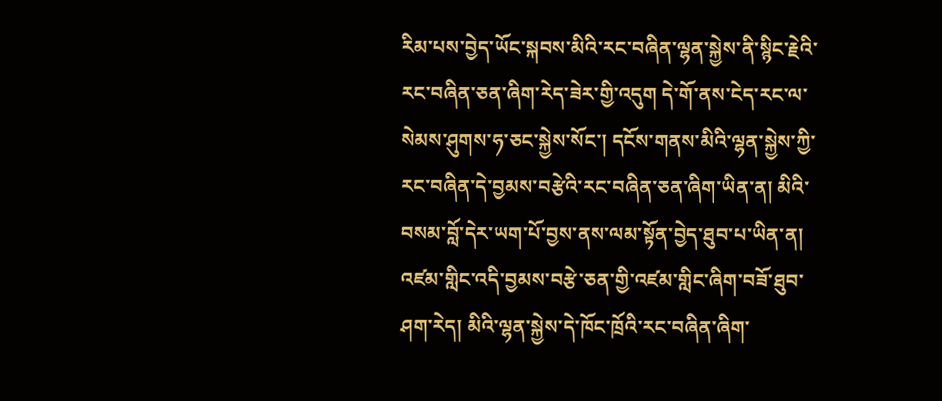རིམ་པས་བྱེད་ཡོང་སྐབས་མིའི་རང་བཞིན་ལྷན་སྐྱེས་ནི་སྙིང་རྗེའི་རང་བཞིན་ཅན་ཞིག་རེད་ཟེར་གྱི་འདུག དེ་གོ་ནས་ངེད་རང་ལ་སེམས་ཤུགས་ཧ་ཅང་སྐྱེས་སོང་། དངོས་གནས་མིའི་ལྷན་སྐྱེས་ཀྱི་རང་བཞིན་དེ་བྱམས་བརྩེའི་རང་བཞིན་ཅན་ཞིག་ཡིན་ན། མིའི་བསམ་བློ་དེར་ཡག་པོ་བྱས་ནས་ལམ་སྟོན་བྱེད་ཐུབ་པ་ཡིན་ན། འཛམ་གླིང་འདི་བྱམས་བརྩེ་ཅན་གྱི་འཛམ་གླིང་ཞིག་བཟོ་ཐུབ་ཤག་རེད། མིའི་ལྷན་སྐྱེས་དེ་ཁོང་ཁྲོའི་རང་བཞིན་ཞིག་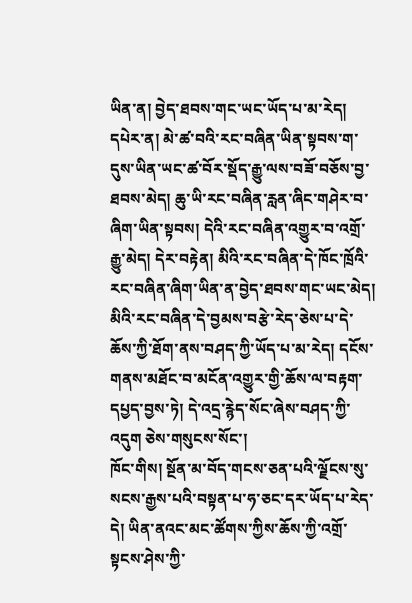ཡིན་ན། བྱེད་ཐབས་གང་ཡང་ཡོད་པ་མ་རེད། དཔེར་ན། མེ་ཚ་བའི་རང་བཞིན་ཡིན་སྟབས་ག་དུས་ཡིན་ཡང་ཚ་བོར་སྡོད་རྒྱུ་ལས་བཟོ་བཅོས་བྱ་ཐབས་མེད། ཆུ་ཡི་རང་བཞིན་རླན་ཞིང་གཤེར་བ་ཞིག་ཡིན་སྟབས། དེའི་རང་བཞིན་འགྱུར་བ་འགྲོ་རྒྱུ་མེད། དེར་བརྟེན། མིའི་རང་བཞིན་དེ་ཁོང་ཁྲོའི་རང་བཞིན་ཞིག་ཡིན་ན་བྱེད་ཐབས་གང་ཡང་མེད། མིའི་རང་བཞིན་དེ་བྱམས་བརྩེ་རེད་ཅེས་པ་དེ་ཆོས་ཀྱི་ཐོག་ནས་བཤད་ཀྱི་ཡོད་པ་མ་རེད། དངོས་གནས་མཐོང་བ་མངོན་འགྱུར་གྱི་ཆོས་ལ་བརྟག་དཔྱད་བྱས་ཏེ། དེ་འདྲ་རྙེད་སོང་ཞེས་བཤད་ཀྱི་འདུག ཅེས་གསུངས་སོང་།
ཁོང་གིས། སྔོན་མ་བོད་གངས་ཅན་པའི་ལྗོངས་སུ་སངས་རྒྱས་པའི་བསྟན་པ་ཧ་ཅང་དར་ཡོད་པ་རེད་དེ། ཡིན་ནའང་མང་ཚོགས་ཀྱིས་ཆོས་ཀྱི་འགྲོ་སྟངས་ཤེས་ཀྱི་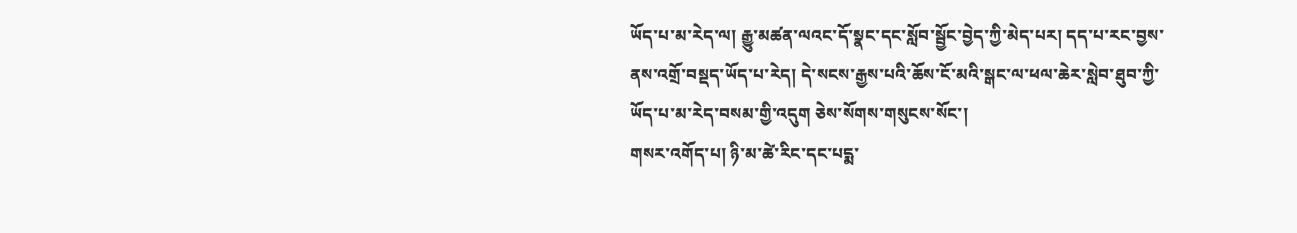ཡོད་པ་མ་རེད་ལ། རྒྱུ་མཚན་ལའང་དོ་སྣང་དང་སློབ་སྦྱོང་བྱེད་ཀྱི་མེད་པར། དད་པ་རང་བྱས་ནས་འགྲོ་བསྡད་ཡོད་པ་རེད། དེ་སངས་རྒྱས་པའི་ཆོས་ངོ་མའི་སྒང་ལ་ཕལ་ཆེར་སླེབ་ཐུབ་ཀྱི་ཡོད་པ་མ་རེད་བསམ་གྱི་འདུག ཅེས་སོགས་གསུངས་སོང་།
གསར་འགོད་པ། ཉི་མ་ཚེ་རིང་དང་པདྨ་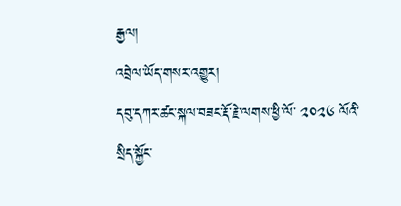རྒྱལ།
འབྲེལ་ཡོད་གསར་འགྱུར།
དབུ་དཀར་ཚང་སྐལ་བཟང་རྡོ་རྗེ་ལགས་ཕྱི་ལོ་ ༢༠༢༦ ལོའི་སྲིད་སྐྱོང་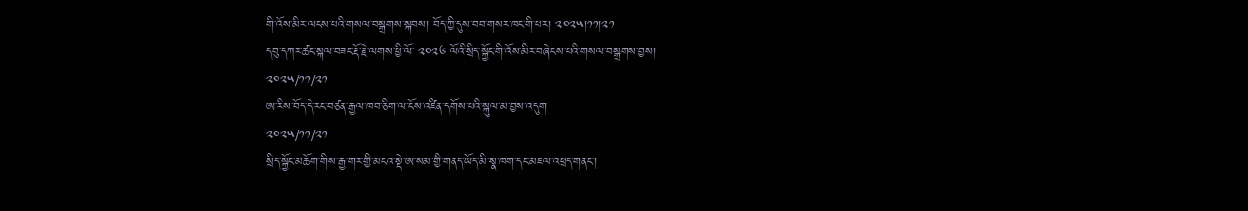གི་འོས་མིར་ལངས་པའི་གསལ་བསྒྲགས་སྐབས། བོད་ཀྱི་དུས་བབ་གསར་ཁང་གི་པར། ༢༠༢༥།༡༡།༢༡
དབུ་དཀར་ཚང་སྐལ་བཟང་རྡོ་རྗེ་ལགས་ཕྱི་ལོ་ ༢༠༢༦ ལོའི་སྲིད་སྐྱོང་གི་འོས་མིར་བཞེངས་པའི་གསལ་བསྒྲགས་བྱས།
༢༠༢༥/༡༡/༢༡
ཨ་རིས་བོད་དེ་རང་བཙན་རྒྱལ་ཁབ་ཅིག་ལ་ངོས་འཛིན་དགོས་པའི་སྐུལ་མ་བྱས་འདུག
༢༠༢༥/༡༡/༢༡
སྲིད་སྐྱོང་མཆོག་གིས་རྒྱ་གར་གྱི་མངའ་སྡེ་ཨ་སམ་གྱི་གནད་ཡོད་མི་སྣ་ཁག་དང་མཇལ་འཕྲད་གནང་།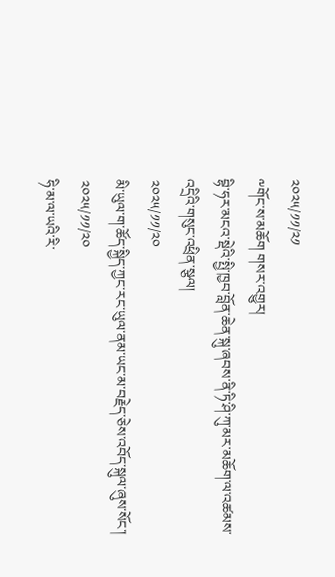༢༠༢༥/༡༡/༢༡
༸གོང་ས་མཆོག གསར་འགྱུར།
བྷི་ཧར་མངའ་སྡེའི་སྤྱི་ཁྱབ་བློན་ཆེན་སྐུ་ཞབས་ནི་ཏི་ཤི་ཀུ་མར་མཆོག་ལ་འཚམས་འདྲིའི་གསུང་འཕྲིན་སྩལ།
༢༠༢༥/༡༡/༢༠
མི་ཡུལ་ག་ཚོད་སྐྱིད་ཀྱང་རང་ཡུལ་ནམ་ཡང་མ་བརྗེད་ཅེས་འབོད་སྐུལ་ཞུས་སོང་།
༢༠༢༥/༡༡/༢༠
ཧི་མ་ལ་ཡའི་རི་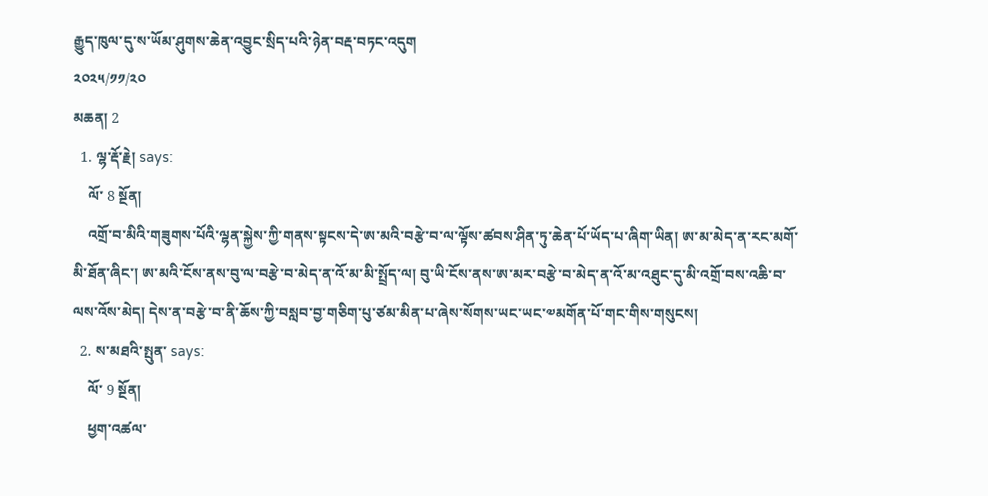རྒྱུད་ཁུལ་དུ་ས་ཡོམ་ཤུགས་ཆེན་འབྱུང་སྲིད་པའི་ཉེན་བརྡ་བཏང་འདུག
༢༠༢༥/༡༡/༢༠
མཆན། 2
  1. ལྷ་རྡོ་རྗེ། says:
    ལོ་ 8 སྔོན།
    འགྲོ་བ་མིའི་གཟུགས་པོའི་ལྷན་སྐྱེས་ཀྱི་གནས་སྟངས་དེ་ཨ་མའི་བརྩེ་བ་ལ་ལྟོས་ཚབས་ཤིན་ཏུ་ཆེན་པོ་ཡོད་པ་ཞིག་ཡིན། ཨ་མ་མེད་ན་རང་མགོ་མི་ཐོན་ཞིང་། ཨ་མའི་ངོས་ནས་བུ་ལ་བརྩེ་བ་མེད་ན་འོ་མ་མི་སྤྲོད་ལ། བུ་ཡི་ངོས་ནས་ཨ་མར་བརྩེ་བ་མེད་ན་འོ་མ་འཐུང་དུ་མི་འགྲོ་བས་འཆི་བ་ལས་འོས་མེད། དེས་ན་བརྩེ་བ་ནི་ཆོས་ཀྱི་བསླབ་བྱ་གཅིག་པུ་ཙམ་མིན་པ་ཞེས་སོགས་ཡང་ཡང་༧མགོན་པོ་གང་གིས་གསུངས།
  2. ས་མཐའི་སྤུན་ says:
    ལོ་ 9 སྔོན།
    ཕྱག་འཚལ་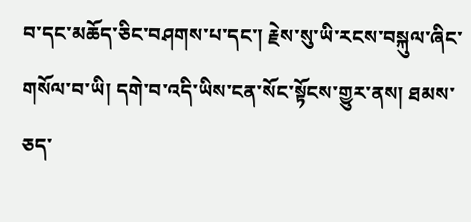བ་དང་མཆོད་ཅིང་བཤགས་པ་དང་། རྗེས་སུ་ཡི་རངས་བསྐུལ་ཞིང་གསོལ་བ་ཡི། དགེ་བ་འདི་ཡིས་ངན་སོང་སྟོངས་གྱུར་ནས། ཐམས་ཅད་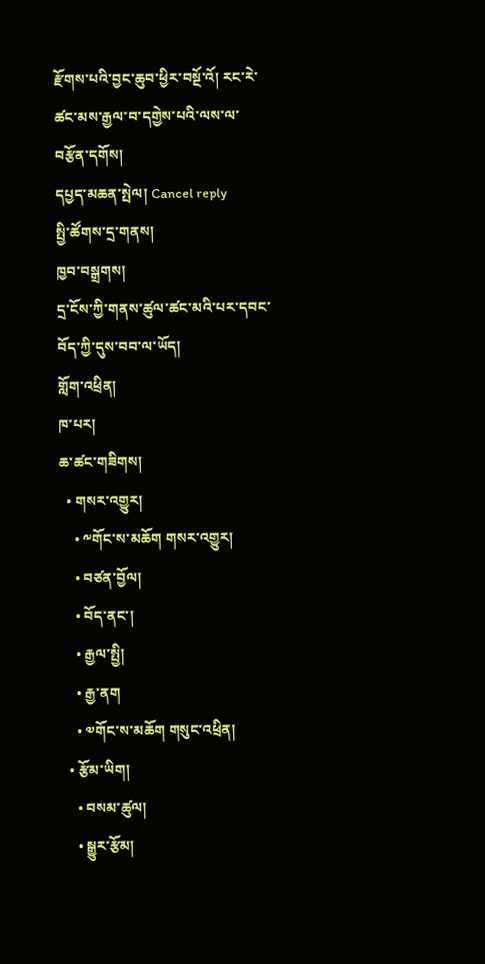རྫོགས་པའི་བྱང་ཆུབ་ཕྱིར་བསྔོ་འོ། རང་རེ་ཚང་མས་རྒྱལ་བ་དགྱེས་པའི་ལས་ལ་བརྩོན་དགོས།
དཔྱད་མཆན་སྤེལ། Cancel reply
སྤྱི་ཚོགས་དྲ་གནས།
ཁྱབ་བསྒྲགས།
དྲ་ངོས་ཀྱི་གནས་ཚུལ་ཚང་མའི་པར་དབང་བོད་ཀྱི་དུས་བབ་ལ་ཡོད།
གློག་འཕྲིན།
ཁ་པར།
ཆ་ཚང་གཟིགས།
  • གསར་འགྱུར།
    • ༸གོང་ས་མཆོག གསར་འགྱུར།
    • བཙན་བྱོལ།
    • བོད་ནང་།
    • རྒྱལ་སྤྱི།
    • རྒྱ་ནག
    • ༧གོང་ས་མཆོག གསུང་འཕྲིན།
  • རྩོམ་ཡིག།
    • བསམ་ཚུལ།
    • སྒྱུར་རྩོམ།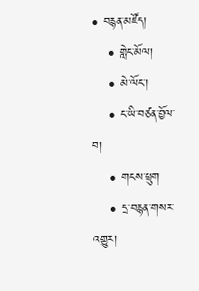• བརྙན་མཛོད།
    • གླེང་མོལ།
    • མེ་ལོང་།
    • ང་ཡི་བཙན་བྱོལ་བ།
    • གངས་ཕྲུག
    • དྲ་བརྙན་གསར་འགྱུར།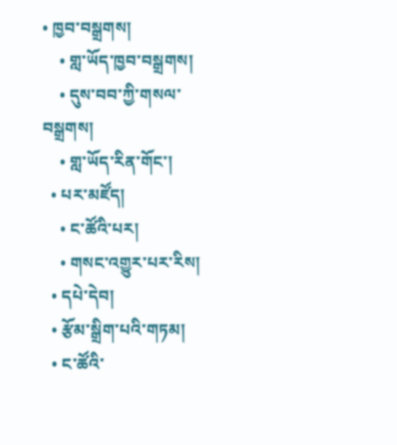• ཁྱབ་བསྒྲགས།
    • གླ་ཡོད་ཁྱབ་བསྒྲགས།
    • དུས་བབ་ཀྱི་གསལ་བསྒྲགས།
    • གླ་ཡོད་རིན་གོང་།
  • པར་མཛོད།
    • ང་ཚོའི་པར།
    • གསང་འགྱུར་པར་རིས།
  • དཔེ་དེབ།
  • རྩོམ་སྒྲིག་པའི་གཏམ།
  • ང་ཚོའི་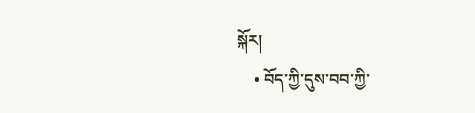སྐོར།
    • བོད་ཀྱི་དུས་བབ་ཀྱི་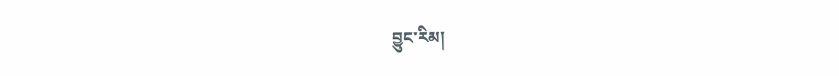བྱུང་རིམ།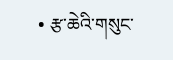• རྩ་ཆེའི་གསུང་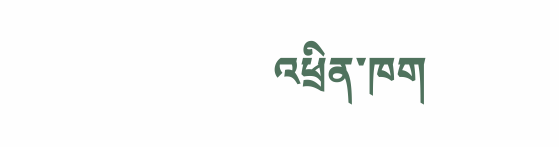འཕྲིན་ཁག